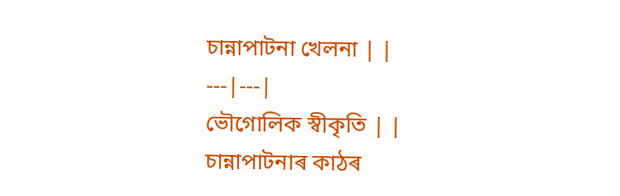চান্নাপাটনা খেলনা | |
---|---|
ভৌগোলিক স্বীকৃতি | |
চান্নাপাটনাৰ কাঠৰ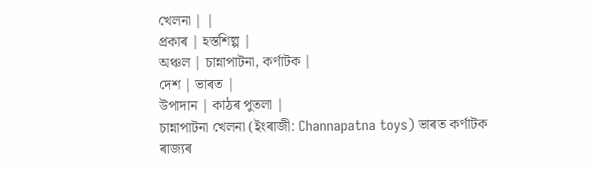খেলনা | |
প্ৰকাৰ | হস্তশিল্প |
অঞ্চল | চান্নাপাটনা, কৰ্ণাটক |
দেশ | ভাৰত |
উপাদান | কাঠৰ পুতলা |
চান্নাপাটনা খেলনা (ইংৰাজী: Channapatna toys) ভাৰত কৰ্ণাটক ৰাজ্যৰ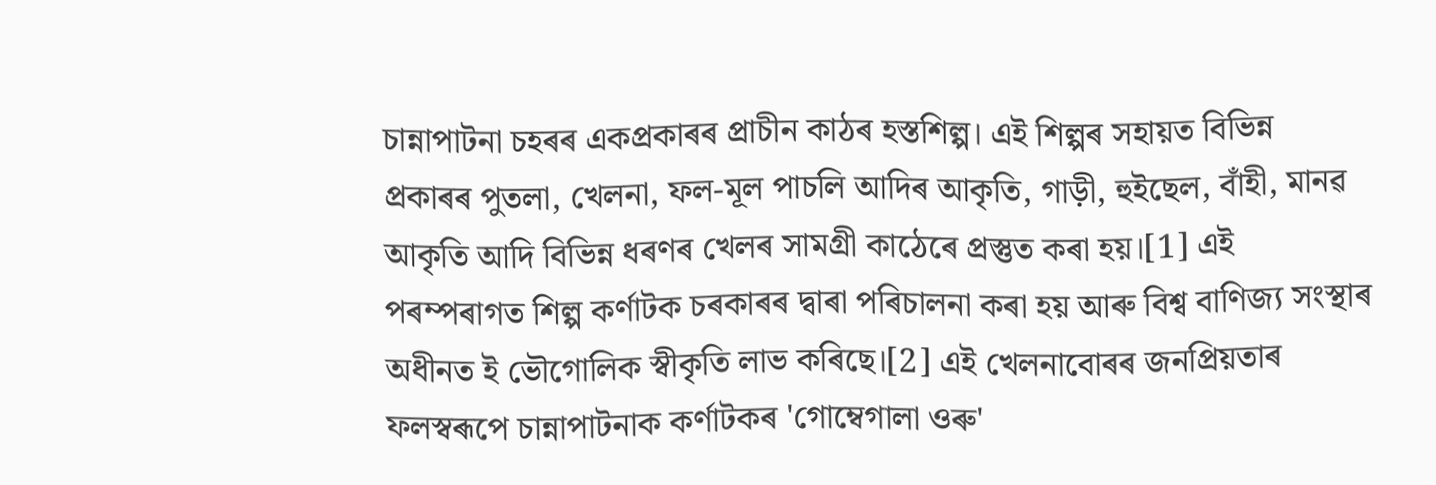চান্নাপাটনা চহৰৰ একপ্ৰকাৰৰ প্ৰাচীন কাঠৰ হস্তশিল্প। এই শিল্পৰ সহায়ত বিভিন্ন প্ৰকাৰৰ পুতলা, খেলনা, ফল-মূল পাচলি আদিৰ আকৃতি, গাড়ী, হুইছেল, বাঁহী, মানৱ আকৃতি আদি বিভিন্ন ধৰণৰ খেলৰ সামগ্ৰী কাঠেৰে প্ৰস্তুত কৰা হয়।[1] এই পৰম্পৰাগত শিল্প কৰ্ণাটক চৰকাৰৰ দ্বাৰা পৰিচালনা কৰা হয় আৰু বিশ্ব বাণিজ্য সংস্থাৰ অধীনত ই ভৌগোলিক স্বীকৃতি লাভ কৰিছে।[2] এই খেলনাবোৰৰ জনপ্ৰিয়তাৰ ফলস্বৰূপে চান্নাপাটনাক কৰ্ণাটকৰ 'গোম্বেগালা ওৰু'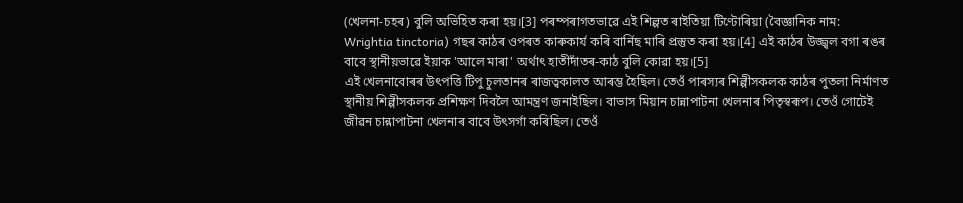(খেলনা-চহৰ) বুলি অভিহিত কৰা হয়।[3] পৰম্পৰাগতভাৱে এই শিল্পত ৰাইতিয়া টিণ্টোৰিয়া (বৈজ্ঞানিক নাম: Wrightia tinctoria) গছৰ কাঠৰ ওপৰত কাৰুকাৰ্য কৰি বাৰ্নিছ মাৰি প্ৰস্তুত কৰা হয়।[4] এই কাঠৰ উজ্জ্বল বগা ৰঙৰ বাবে স্থানীয়ভাৱে ইয়াক 'আলে মাৰা' অৰ্থাৎ হাতীদাঁতৰ-কাঠ বুলি কোৱা হয়।[5]
এই খেলনাবোৰৰ উৎপত্তি টিপু চুলতানৰ ৰাজত্বকালত আৰম্ভ হৈছিল। তেওঁ পাৰস্যৰ শিল্পীসকলক কাঠৰ পুতলা নিৰ্মাণত স্থানীয় শিল্পীসকলক প্ৰশিক্ষণ দিবলৈ আমন্ত্ৰণ জনাইছিল। বাভাস মিয়ান চান্নাপাটনা খেলনাৰ পিতৃস্বৰূপ। তেওঁ গোটেই জীৱন চান্নাপাটনা খেলনাৰ বাবে উৎসৰ্গা কৰিছিল। তেওঁ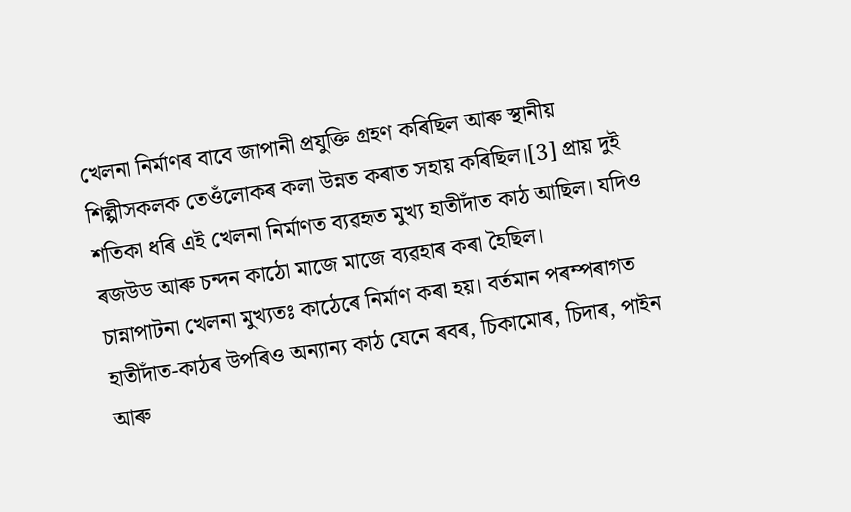খেলনা নিৰ্মাণৰ বাবে জাপানী প্ৰযুক্তি গ্ৰহণ কৰিছিল আৰু স্থানীয় শিল্পীসকলক তেওঁলোকৰ কলা উন্নত কৰাত সহায় কৰিছিল।[3] প্ৰায় দুই শতিকা ধৰি এই খেলনা নিৰ্মাণত ব্যৱহৃত মুখ্য হাতীদাঁত কাঠ আছিল। যদিও ৰজউড আৰু চন্দন কাঠো মাজে মাজে ব্যৱহাৰ কৰা হৈছিল।
চান্নাপাটনা খেলনা মুখ্যতঃ কাঠেৰে নিৰ্মাণ কৰা হয়। বৰ্তমান পৰম্পৰাগত হাতীদাঁত-কাঠৰ উপৰিও অন্যান্য কাঠ যেনে ৰবৰ, চিকামোৰ, চিদাৰ, পাইন আৰু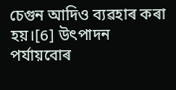চেগুন আদিও ব্যৱহাৰ কৰা হয়।[6] উৎপাদন পৰ্যায়বোৰ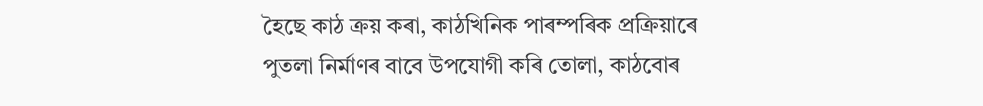হৈছে কাঠ ক্ৰয় কৰা, কাঠখিনিক পাৰম্পৰিক প্ৰক্ৰিয়াৰে পুতলা নিৰ্মাণৰ বাবে উপযোগী কৰি তোলা, কাঠবোৰ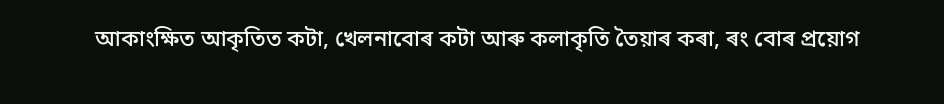আকাংক্ষিত আকৃতিত কটা, খেলনাবোৰ কটা আৰু কলাকৃতি তৈয়াৰ কৰা, ৰং বোৰ প্ৰয়োগ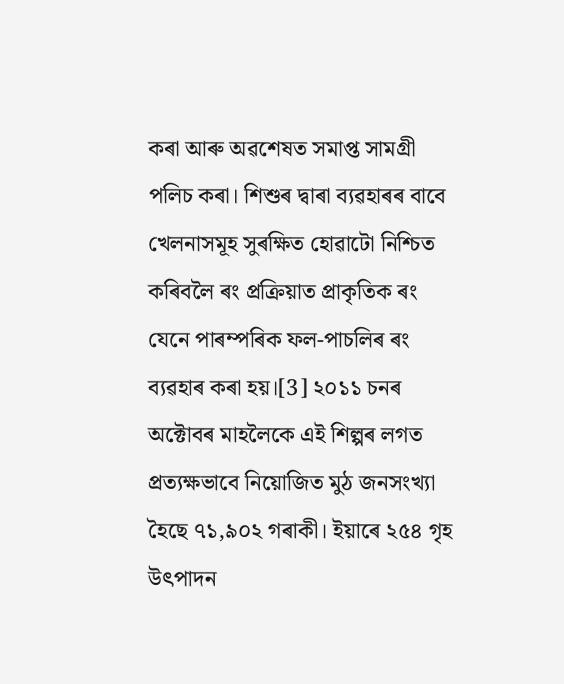কৰা আৰু অৱশেষত সমাপ্ত সামগ্ৰী পলিচ কৰা। শিশুৰ দ্বাৰা ব্যৱহাৰৰ বাবে খেলনাসমূহ সুৰক্ষিত হোৱাটো নিশ্চিত কৰিবলৈ ৰং প্ৰক্ৰিয়াত প্ৰাকৃতিক ৰং যেনে পাৰম্পৰিক ফল-পাচলিৰ ৰং ব্যৱহাৰ কৰা হয়।[3] ২০১১ চনৰ অক্টোবৰ মাহলৈকে এই শিল্পৰ লগত প্ৰত্যক্ষভাবে নিয়োজিত মুঠ জনসংখ্যা হৈছে ৭১,৯০২ গৰাকী। ইয়াৰে ২৫৪ গৃহ উৎপাদন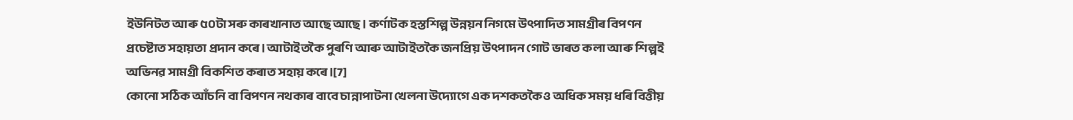ইউনিটত আৰু ৫০টা সৰু কাৰখানাত আছে আছে। কৰ্ণাটক হস্তশিল্প উন্নয়ন নিগমে উৎপাদিত সামগ্ৰীৰ বিপণন প্ৰচেষ্টাত সহায়তা প্ৰদান কৰে। আটাইতকৈ পুৰণি আৰু আটাইতকৈ জনপ্ৰিয় উৎপাদন গোট ভাৰত কলা আৰু শিল্পই অভিনৱ সামগ্ৰী বিকশিত কৰাত সহায় কৰে।[7]
কোনো সঠিক আঁচনি বা বিপণন নথকাৰ বাবে চান্নাপাটনা খেলনা উদ্যোগে এক দশকতকৈও অধিক সময় ধৰি বিত্তীয়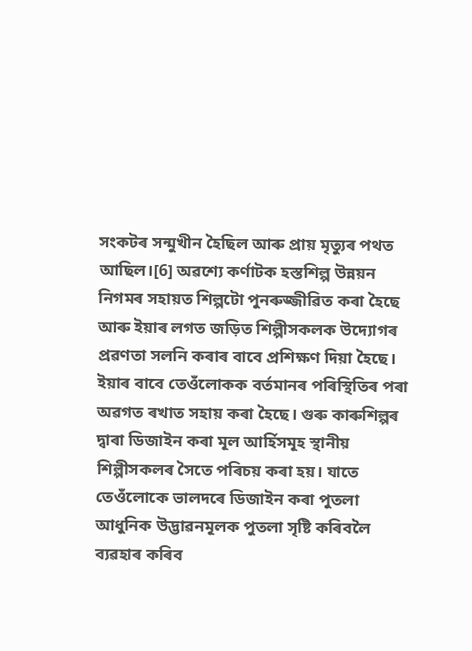সংকটৰ সন্মুখীন হৈছিল আৰু প্ৰায় মৃত্যুৰ পথত আছিল।[6] অৱশ্যে কৰ্ণাটক হস্তশিল্প উন্নয়ন নিগমৰ সহায়ত শিল্পটো পুনৰুজ্জীৱিত কৰা হৈছে আৰু ইয়াৰ লগত জড়িত শিল্পীসকলক উদ্যোগৰ প্ৰৱণতা সলনি কৰাৰ বাবে প্ৰশিক্ষণ দিয়া হৈছে। ইয়াৰ বাবে তেওঁলোকক বৰ্তমানৰ পৰিস্থিতিৰ পৰা অৱগত ৰখাত সহায় কৰা হৈছে। গুৰু কাৰুশিল্পৰ দ্বাৰা ডিজাইন কৰা মূল আৰ্হিসমূহ স্থানীয় শিল্পীসকলৰ সৈতে পৰিচয় কৰা হয়। যাতে তেওঁলোকে ভালদৰে ডিজাইন কৰা পুতলা আধুনিক উদ্ভাৱনমূলক পুতলা সৃষ্টি কৰিবলৈ ব্যৱহাৰ কৰিব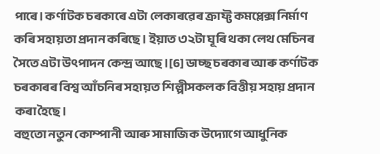পাৰে। কৰ্ণাটক চৰকাৰে এটা লেকাৰৱেৰ ক্ৰাফ্ট কমপ্লেক্স নিৰ্মাণ কৰি সহায়তা প্ৰদান কৰিছে। ইয়াত ৩২টা ঘূৰি থকা লেথ মেচিনৰ সৈতে এটা উৎপাদন কেন্দ্ৰ আছে।[6] ডাচ্ছ চৰকাৰ আৰু কৰ্ণাটক চৰকাৰৰ বিশ্ব আঁচনিৰ সহায়ত শিল্পীসকলক বিত্তীয় সহায় প্ৰদান কৰা হৈছে।
বহুতো নতুন কোম্পানী আৰু সামাজিক উদ্যোগে আধুনিক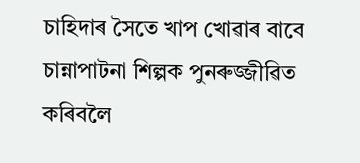চাহিদাৰ সৈতে খাপ খোৱাৰ বাবে চান্নাপাটনা শিল্পক পুনৰুজ্জীৱিত কৰিবলৈ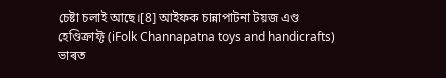চেষ্টা চলাই আছে।[8] আইফক চান্নাপাটনা টয়জ এণ্ড হেণ্ডিক্ৰাফ্ট (iFolk Channapatna toys and handicrafts) ভাৰত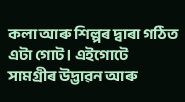কলা আৰু শিল্পৰ দ্বাৰা গঠিত এটা গোট। এইগোটে সামগ্ৰীৰ উদ্ভাৱন আৰু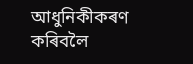আধুনিকীকৰণ কৰিবলৈ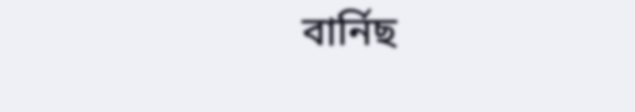বাৰ্নিছ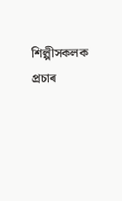শিল্পীসকলক প্ৰচাৰ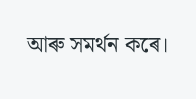আৰু সমৰ্থন কৰে।